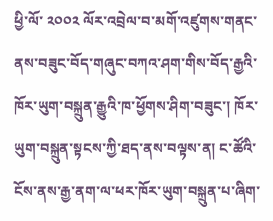ཕྱི་ལོ་ ༢༠༠༢ ལོར་འབྲེལ་བ་མགོ་འཛུགས་གནང་ནས་བཟུང་བོད་གཞུང་བཀའ་ཤག་གིས་བོད་རྒྱའི་ཁོར་ཡུག་བསྐྲུན་རྒྱུའི་ཁ་ཕྱོགས་ཤིག་བཟུང་། ཁོར་ཡུག་བསྐྲུན་སྟངས་ཀྱི་ཐད་ནས་བལྟས་ན། ང་ཚོའི་ངོས་ནས་རྒྱ་ནག་ལ་ཕར་ཁོར་ཡུག་བསྐྲུན་པ་ཞིག་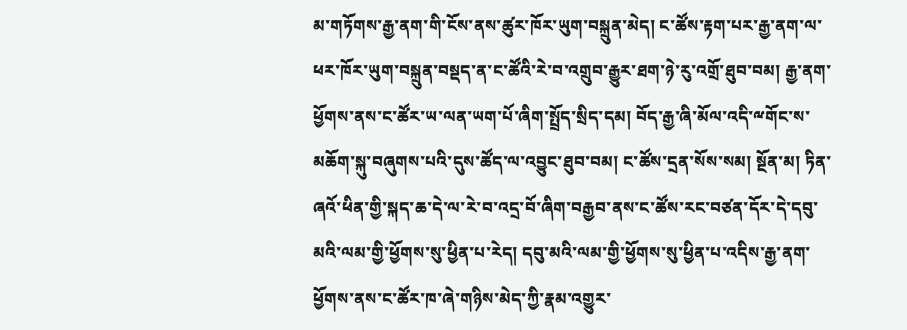མ་གཏོགས་རྒྱ་ནག་གི་ངོས་ནས་ཚུར་ཁོར་ཡུག་བསྐྲུན་མེད། ང་ཚོས་རྟག་པར་རྒྱ་ནག་ལ་ཕར་ཁོར་ཡུག་བསྐྲུན་བསྡད་ན་ང་ཚོའི་རེ་བ་འགྲུབ་རྒྱུར་ཐག་ཉེ་རུ་འགྲོ་ཐུབ་བམ། རྒྱ་ནག་ཕྱོགས་ནས་ང་ཚོར་ཡ་ལན་ཡག་པོ་ཞིག་སྤྲོད་སྲིད་དམ། བོད་རྒྱ་ཞི་མོལ་འདི་ྋགོང་ས་མཆོག་སྐུ་བཞུགས་པའི་དུས་ཚོད་ལ་འབྱུང་ཐུབ་བམ། ང་ཚོས་དྲན་སོས་སམ། སྔོན་མ། ཏིན་ཞའོ་ཕིན་གྱི་སྐད་ཆ་དེ་ལ་རེ་བ་འདྲ་བོ་ཞིག་བརྒྱབ་ནས་ང་ཚོས་རང་བཙན་དོར་དེ་དབུ་མའི་ལམ་གྱི་ཕྱོགས་སུ་ཕྱིན་པ་རེད། དབུ་མའི་ལམ་གྱི་ཕྱོགས་སུ་ཕྱིན་པ་འདིས་རྒྱ་ནག་ཕྱོགས་ནས་ང་ཚོར་ཁ་ཞེ་གཉིས་མེད་ཀྱི་རྣམ་འགྱུར་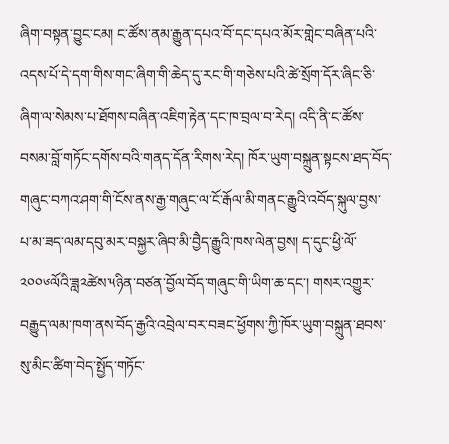ཞིག་བསྟན་བྱུང་ངམ། ང་ཚོས་ནམ་རྒྱུན་དཔའ་བོ་དང་དཔའ་མོར་གླེང་བཞིན་པའི་འདས་པོ་དེ་དག་གིས་གང་ཞིག་གི་ཆེད་དུ་རང་གི་གཅེས་པའི་ཚེ་སྲོག་དོར་ཞིང་ཅི་ཞིག་ལ་སེམས་པ་ཐོགས་བཞིན་འཇིག་རྟེན་དང་ཁ་བྲལ་བ་རེད། འདི་ནི་ང་ཚོས་བསམ་བློ་གཏོང་དགོས་བའི་གནད་དོན་རིགས་རེད། ཁོར་ཡུག་བསྐྲུན་སྟངས་ཐད་བོད་གཞུང་བཀའ་ཤག་གི་ངོས་ནས་རྒྱ་གཞུང་ལ་ངོ་རྒོལ་མི་གནང་རྒྱུའི་འབོད་སྐུལ་བྱས་པ་མ་ཟད་ལམ་དབུ་མར་བསྐྱར་ཞིབ་མི་བྱཻད་རྒྱུའི་ཁས་ལེན་བྱས། ད་དུང་ཕྱི་ལོ་༢༠༠༦ལོའི་ཟླ༢ཚེས་༥ཉིན་བཙན་བྱོལ་བོད་གཞུང་གི་ཡིག་ཆ་དང་། གསར་འགྱུར་བརྒྱུད་ལམ་ཁག་ནས་བོད་རྒྱའི་འབྲེལ་བར་བཟང་ཕྱོགས་ཀྱི་ཁོར་ཡུག་བསྐྲུན་ཐབས་སུ་མིང་ཚིག་བེད་སྤྱོད་གཏོང་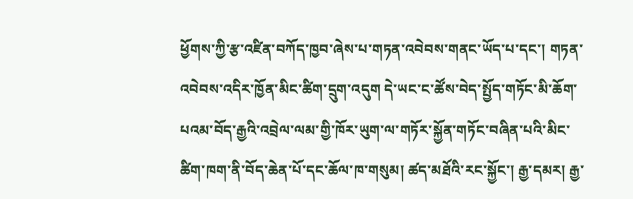ཕྱོགས་ཀྱི་རྩ་འཛིན་བཀོད་ཁྱབ་ཞེས་པ་གཏན་འབེབས་གནང་ཡོད་པ་དང་། གཏན་འབེབས་འདིར་ཁྱོན་མིང་ཚིག་དྲུག་འདུག དེ་ཡང་ང་ཚོས་བེད་སྤྱོད་གཏོང་མི་ཆོག་པའམ་བོད་རྒྱའི་འབྲེལ་ལམ་གྱི་ཁོར་ཡུག་ལ་གཏོར་སྐྱོན་གཏོང་བཞིན་པའི་མིང་ཚིག་ཁག་ནི་བོད་ཆེན་པོ་དང་ཆོལ་ཁ་གསུམ། ཚད་མཐོའི་རང་སྐྱོང་། རྒྱ་དམར། རྒྱ་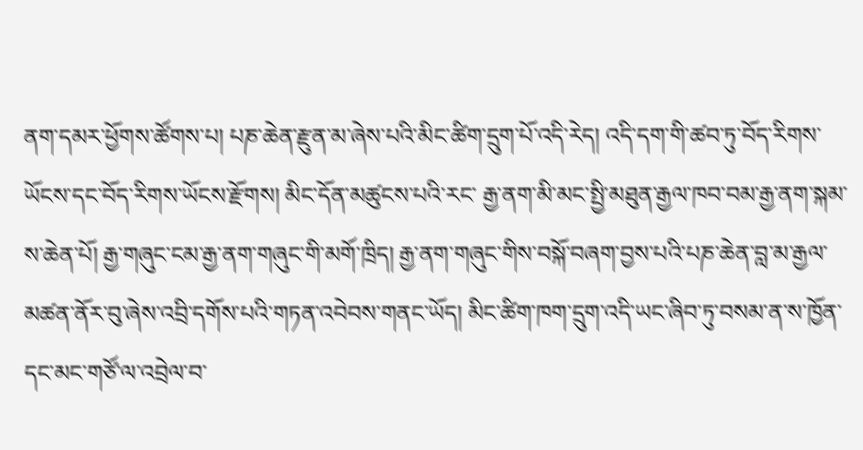ནག་དམར་ཕྱོགས་ཚོགས་པ། པཎ་ཆེན་རྫུན་མ་ཞེས་པའི་མིང་ཚིག་དྲུག་པོ་འདི་རེད། འདི་དག་གི་ཚབ་ཏུ་བོད་རིགས་ཡོངས་དང་བོད་རིགས་ཡོངས་རྫོགས། མིང་དོན་མཚུངས་པའི་རང་ རྒྱ་ནག་མི་མང་སྤྱི་མཐུན་རྒྱལ་ཁབ་བམ་རྒྱ་ནག་སྐམ་ས་ཆེན་པོ། རྒྱ་གཞུང་ངམ་རྒྱ་ནག་གཞུང་གི་མགོ་ཁྲིད། རྒྱ་ནག་གཞུང་གིས་བསྐོ་བཞག་བྱས་པའི་པཎ་ཆེན་བླ་མ་རྒྱལ་མཚན་ནོར་བུ་ཞེས་འབྲི་དགོས་པའི་གཏན་འབེབས་གནང་ཡོད། མིང་ཚིག་ཁག་དྲུག་འདི་ཡང་ཞིབ་ཏུ་བསམ་ན་ས་ཁྱོན་དང་མང་གཙོ་ལ་འབྲེལ་བ་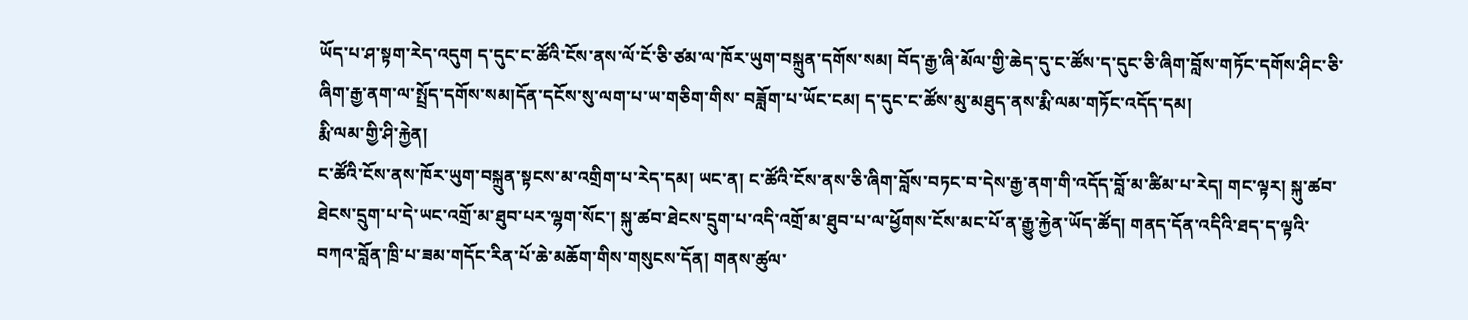ཡོད་པ་ཤ་སྟག་རེད་འདུག ད་དུང་ང་ཚོའི་ངོས་ནས་ལོ་ངོ་ཅི་ཙམ་ལ་ཁོར་ཡུག་བསྐྲུན་དགོས་སམ། བོད་རྒྱ་ཞི་མོལ་གྱི་ཆེད་དུ་ང་ཚོས་ད་དུང་ཅི་ཞིག་བློས་གཏོང་དགོས་ཤིང་ཅི་ཞིག་རྒྱ་ནག་ལ་སྤྲོད་དགོས་སམ།དོན་དངོས་སུ་ལག་པ་ཡ་གཅིག་གིས་ བཟློག་པ་ཡོང་ངམ། ད་དུང་ང་ཚོས་མུ་མཐུད་ནས་རྨི་ལམ་གཏོང་འདོད་དམ།
རྨི་ལམ་གྱི་ཤི་རྐྱེན།
ང་ཚོའི་ངོས་ནས་ཁོར་ཡུག་བསྐྲུན་སྟངས་མ་འགྲིག་པ་རེད་དམ། ཡང་ན། ང་ཚོའི་ངོས་ནས་ཅི་ཞིག་བློས་བཏང་བ་དེས་རྒྱ་ནག་གི་འདོད་བློ་མ་ཚིམ་པ་རེད། གང་ལྟར། སྐུ་ཚབ་ཐེངས་དྲུག་པ་དེ་ཡང་འགྲོ་མ་ཐུབ་པར་ལྷག་སོང་། སྐུ་ཚབ་ཐེངས་དྲུག་པ་འདི་འགྲོ་མ་ཐུབ་པ་ལ་ཕྱོགས་ངོས་མང་པོ་ན་རྒྱུ་རྐྱེན་ཡོད་ཚོད། གནད་དོན་འདིའི་ཐད་ད་ལྟའི་བཀའ་བློན་ཁྲི་པ་ཟམ་གདོང་རིན་པོ་ཆེ་མཆོག་གིས་གསུངས་དོན། གནས་ཚུལ་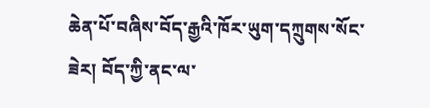ཆེན་པོ་བཞིས་བོད་རྒྱའི་ཁོར་ཡུག་དཀྲུགས་སོང་ཟེར། བོད་ཀྱི་ནང་ལ་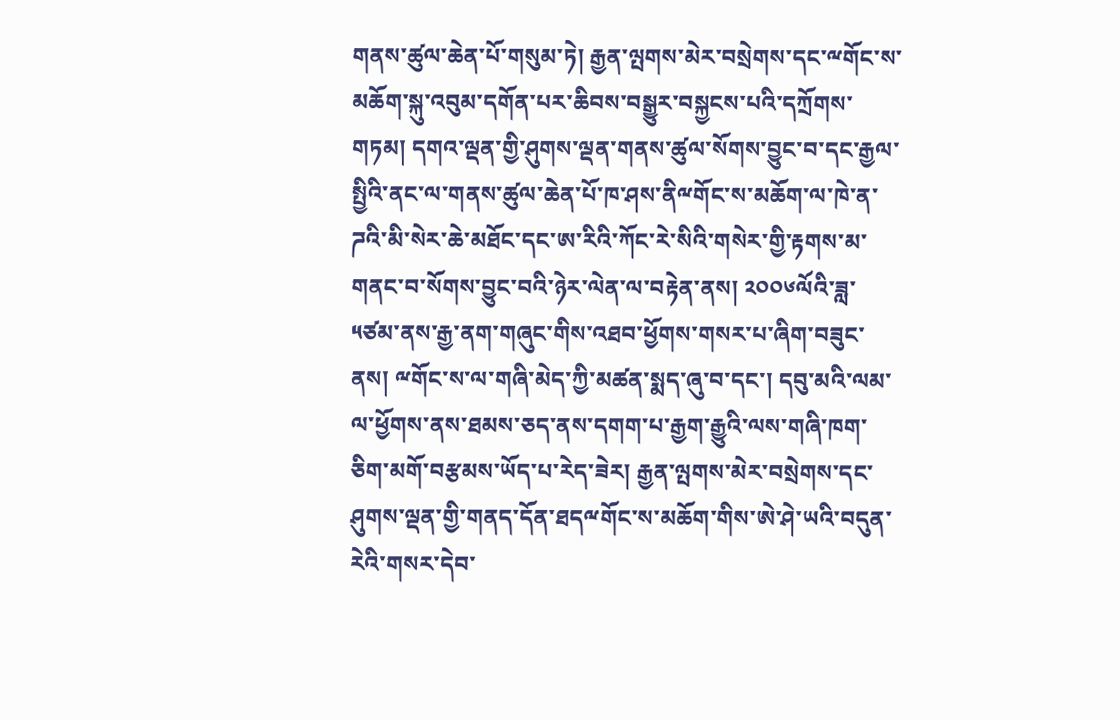གནས་ཚུལ་ཆེན་པོ་གསུམ་ཏེ། རྒྱན་ལྤགས་མེར་བསྲེགས་དང་ྋགོང་ས་མཆོག་སྐུ་འབུམ་དགོན་པར་ཆིབས་བསྒྱུར་བསྐྱངས་པའི་དཀྲོགས་གཏམ། དགའ་ལྡན་གྱི་ཤུགས་ལྡན་གནས་ཚུལ་སོགས་བྱུང་བ་དང་རྒྱལ་སྤྱིའི་ནང་ལ་གནས་ཚུལ་ཆེན་པོ་ཁ་ཤས་ནིྋགོང་ས་མཆོག་ལ་ཁེ་ན་ཌའི་མི་སེར་ཆེ་མཐོང་དང་ཨ་རིའི་ཀོང་རེ་སིའི་གསེར་གྱི་རྟགས་མ་གནང་བ་སོགས་བྱུང་བའི་ཉེར་ལེན་ལ་བརྟེན་ནས། ༢༠༠༦ལོའི་ཟླ་༥ཙམ་ནས་རྒྱ་ནག་གཞུང་གིས་འཐབ་ཕྱོགས་གསར་པ་ཞིག་བཟུང་ནས། ྋགོང་ས་ལ་གཞི་མེད་ཀྱི་མཚན་སྨད་ཞུ་བ་དང་། དབུ་མའི་ལམ་ལ་ཕྱོགས་ནས་ཐམས་ཅད་ནས་དགག་པ་རྒྱག་རྒྱུའི་ལས་གཞི་ཁག་ཅིག་མགོ་བརྩམས་ཡོད་པ་རེད་ཟེར། རྒྱན་ལྤགས་མེར་བསྲེགས་དང་ཤུགས་ལྡན་གྱི་གནད་དོན་ཐདྋགོང་ས་མཆོག་གིས་ཨེ་ཤེ་ཡའི་བདུན་རེའི་གསར་དེབ་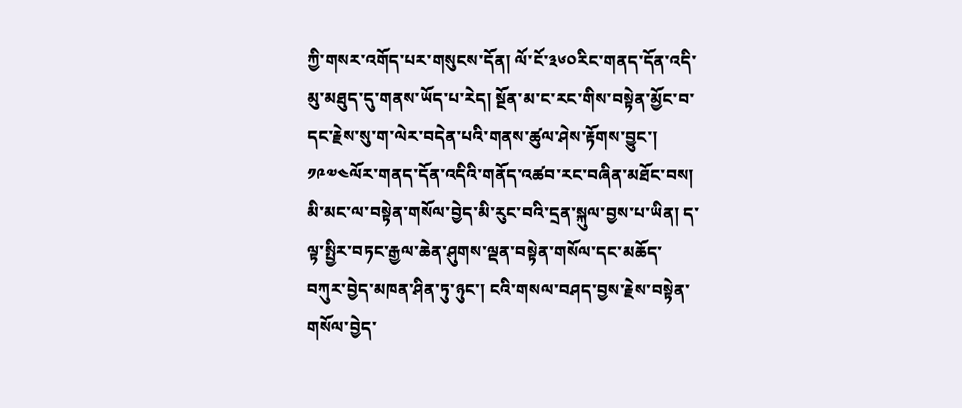ཀྱི་གསར་འགོད་པར་གསུངས་དོན། ལོ་ངོ་༣༦༠རིང་གནད་དོན་འདི་མུ་མཐུད་དུ་གནས་ཡོད་པ་རེད། སྔོན་མ་ང་རང་གིས་བསྟེན་མྱོང་བ་དང་རྗེས་སུ་ག་ལེར་བདེན་པའི་གནས་ཚུལ་ཤེས་རྟོགས་བྱུང་། ༡༩༧༤ལོར་གནད་དོན་འདིའི་གནོད་འཚབ་རང་བཞིན་མཐོང་བས། མི་མང་ལ་བསྟེན་གསོལ་བྱེད་མི་རུང་བའི་དྲན་སྐུལ་བྱས་པ་ཡིན། ད་ལྟ་སྤྱིར་བཏང་རྒྱལ་ཆེན་ཤུགས་ལྡན་བསྟེན་གསོལ་དང་མཆོད་བཀུར་བྱེད་མཁན་ཤིན་ཏུ་ཉུང་། ངའི་གསལ་བཤད་བྱས་རྗེས་བསྟེན་གསོལ་བྱེད་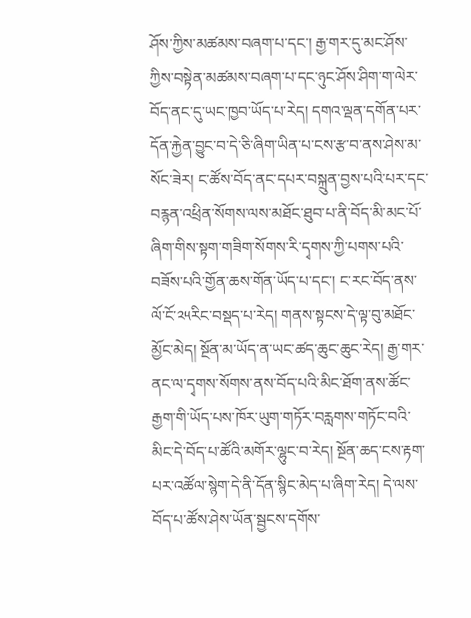ཤོས་ཀྱིས་མཚམས་བཞག་པ་དང་། རྒྱ་གར་དུ་མང་ཤོས་ཀྱིས་བསྟེན་མཚམས་བཞག་པ་དང་ཉུང་ཤོས་ཤིག་ག་ལེར་བོད་ནང་དུ་ཡང་ཁྱབ་ཡོད་པ་རེད། དགའ་ལྡན་དགོན་པར་དོན་རྐྱེན་བྱུང་བ་དེ་ཅི་ཞིག་ཡིན་པ་ངས་རྩ་བ་ནས་ཤེས་མ་སོང་ཟེར། ང་ཚོས་བོད་ནང་དཔར་བསྐྲུན་བྱས་པའི་པར་དང་བརྙན་འཕྲིན་སོགས་ལས་མཐོང་ཐུབ་པ་ནི་བོད་མི་མང་པོ་ཞིག་གིས་སྟག་གཟིག་སོགས་རི་དྭགས་ཀྱི་པགས་པའི་བཟོས་པའི་གྱོན་ཆས་གོན་ཡོད་པ་དང་། ང་རང་བོད་ནས་ལོ་ངོ་༢༥རིང་བསྡད་པ་རེད། གནས་སྟངས་དེ་ལྟ་བུ་མཐོང་མྱོང་མེད། སྔོན་མ་ཡོད་ན་ཡང་ཚད་ཆུང་ཆུང་རེད། རྒྱ་གར་ནང་ལ་དྭགས་སོགས་ནས་བོད་པའི་མིང་ཐོག་ནས་ཚོང་རྒྱག་གི་ཡོད་པས་ཁོར་ཡུག་གཏོར་བརླགས་གཏོང་བའི་མིང་དེ་བོད་པ་ཚོའི་མགོར་ལྷུང་བ་རེད། སྔོན་ཆད་ངས་རྟག་པར་འཚོལ་སྙེག་དེ་ནི་དོན་སྙིང་མེད་པ་ཞིག་རེད། དེ་ལས་བོད་པ་ཚོས་ཤེས་ཡོན་སྦྱངས་དགོས་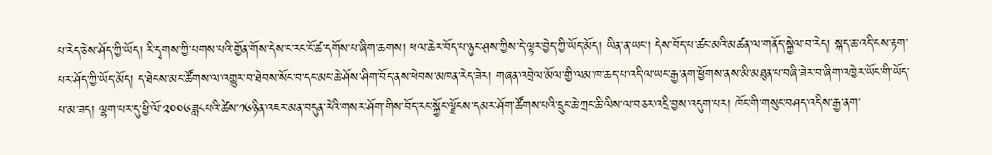པ་རེད་ཅེས་ཤོད་ཀྱི་ཡོད། རི་དྭགས་ཀྱི་པགས་པའི་གྱོན་གོས་དེས་ང་རང་ངོ་ཚ་དགོས་པ་ཞིག་ཆགས། ཕལ་ཆེར་བོད་པ་ཉུང་ཤ྄ས་ཀྱིས་དེ་ལྟར་བྱེད་ཀྱི་ཡོད་མོད། ཡིན་ན་ཡང་། དེས་བོད་པ་ཚང་མའི་མཚན་ལ་གནོད་སྐྱེལ་བ་རེད། སྐད་ཆ་འདི་ངས་རྟག་པར་ཤོད་ཀྱི་ཡོད་མོད། ད་ཐེངས་མང་ཚོགས་ལ་འགྱུར་བ་ཐེབས་སོང་བ་དང་མང་ཆེ་ཤོས་ཤིག་བོད་ནས་ཕེབས་མཁན་རེད་ཟེར། གཞན་འབྲེལ་མོལ་གྱི་ལམ་ཁ་ཆད་པ་འདི་ལ་ཡང་རྒྱ་ནག་ཕྱོགས་ནས་མི་མཐུན་པ་བཞི་ཟེར་བ་ཞིག་འཁྱེར་ཡོང་གི་ཡོད་པ་མ་ཟད། ལྷག་པར་དུ་ཕྱི་ལོ་༢༠༠༦ཟླ༨པའི་ཚེས་༡༦ཉིན་འཇར་མན་བདུན་རེའི་གསར་ཤོག་གིས་བོད་རང་སྐྱོང་ལྗོངས་དམར་ཤོག་ཚོགས་པའི་དྲུང་ཆེ་ཀྲང་ཆི་ལིས་ལ་བཅར་འདྲི་བྱས་འདུག་པར། ཁོང་གི་གསུང་བཤད་འདིས་རྒྱ་ནག་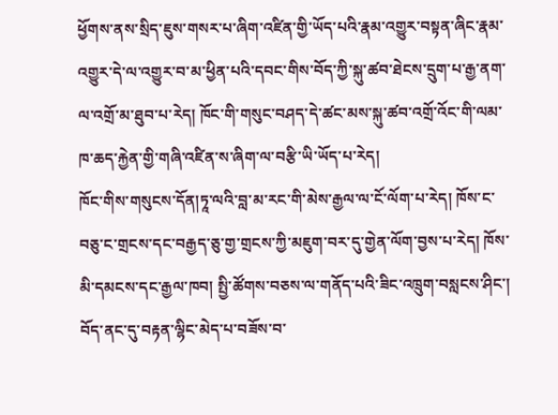ཕྱོགས་ནས་སྲིད་ཇུས་གསར་པ་ཞིག་འཛིན་གྱི་ཡོད་པའི་རྣམ་འགྱུར་བསྟན་ཞིང་རྣམ་འགྱུར་དེ་ལ་འགྱུར་བ་མ་ཕྱིན་པའི་དབང་གིས་བོད་ཀྱི་སྐུ་ཚབ་ཐེངས་དྲུག་པ་རྒྱ་ནག་ལ་འགྲོ་མ་ཐུབ་པ་རེད། ཁོང་གི་གསུང་བཤད་དེ་ཚང་མས་སྐུ་ཚབ་འགྲོ་འོང་གི་ལམ་ཁ་ཆད་རྐྱེན་གྱི་གཞི་འཛིན་ས་ཞིག་ལ་བརྩི་ཡི་ཡོད་པ་རེད།
ཁོང་གིས་གསུངས་དོན།ཏཱ་ལའི་བླ་མ་རང་གི་མེས་རྒྱལ་ལ་ངོ་ལོག་པ་རེད། ཁོས་ང་བཅུ་ང་གྲངས་དང་བརྒྱད་ཅུ་གྱ་གྲངས་ཀྱི་མཇུག་བར་དུ་གྱེན་ལོག་བྱས་པ་རེད། ཁོས་མི་དམངས་དང་རྒྱལ་ཁབ། སྤྱི་ཚོགས་བཅས་ལ་གནོད་པའི་ཟིང་འཁྲུག་བསླངས་ཤིང་། བོད་ནང་དུ་བརྟན་ལྷིང་མེད་པ་བཟོས་བ་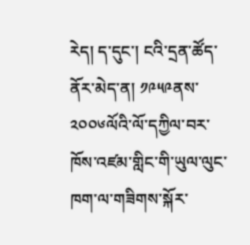རེད། ད་དུང་། ངའི་དྲན་ཚོད་ནོར་མེད་ན། ༡༩༥༩ནས་༢༠༠༦ལོའི་ལོ་དཀྱིལ་བར་ཁོས་འཛམ་གླིང་གི་ཡུལ་ལུང་ཁག་ལ་གཟིགས་སྐོར་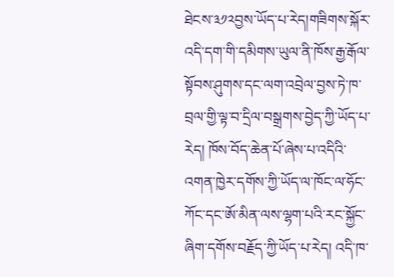ཐེངས་༣༡༢བྱས་ཡོད་པ་རེད།གཟིགས་སྐོར་འདི་དག་གི་དམིགས་ཡུལ་ནི་ཁོས་རྒྱ་རྒོལ་སྟོབས་ཤུགས་དང་ལག་འབྲེལ་བྱས་ཏེ་ཁ་བྲལ་གྱི་ལྟ་བ་དྲིལ་བསྒྲགས་བྱེད་ཀྱི་ཡོད་པ་རེད། ཁོས་བོད་ཆེན་པོ་ཞེས་པ་འདིའི་འགན་ཁྱེར་དགོས་ཀྱི་ཡོད་ལ་ཁོང་ལ་ཧོང་ཀོང་དང་ཨོ་མིན་ལས་ལྷག་པའི་རང་སྐྱོང་ཞིག་དགོས་བརྗོད་ཀྱི་ཡོད་པ་རེད། འདི་ཁ་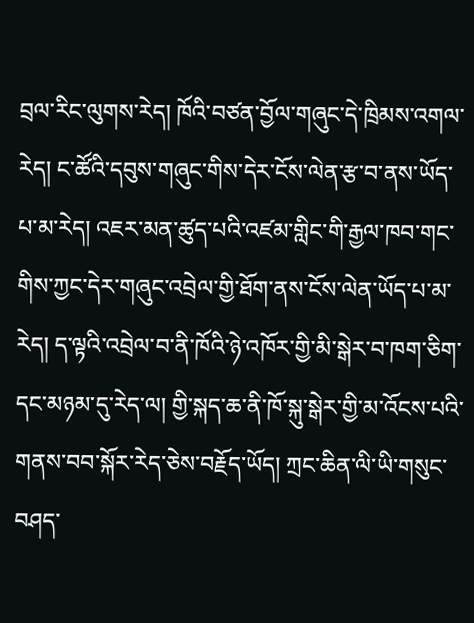བྲལ་རིང་ལུགས་རེད། ཁོའི་བཙན་བྱོལ་གཞུང་དེ་ཁྲིམས་འགལ་རེད། ང་ཚོའི་དབུས་གཞུང་གིས་དེར་ངོས་ལེན་རྩ་བ་ནས་ཡོད་པ་མ་རེད། འཇར་མན་ཚུད་པའི་འཛམ་གླིང་གི་རྒྱལ་ཁབ་གང་གིས་ཀྱང་དེར་གཞུང་འབྲེལ་གྱི་ཐོག་ནས་ངོས་ལེན་ཡོད་པ་མ་རེད། ད་ལྟའི་འབྲེལ་བ་ནི་ཁོའི་ཉེ་འཁོར་གྱི་མི་སྒེར་བ་ཁག་ཅིག་དང་མཉམ་དུ་རེད་ལ། གྱི་སྐད་ཆ་ནི་ཁོ་སྐུ་སྒེར་གྱི་མ་འོངས་པའི་གནས་བབ་སྐོར་རེད་ཅེས་བརྗོད་ཡོད། ཀྲང་ཆིན་ལི་ཡི་གསུང་བཤད་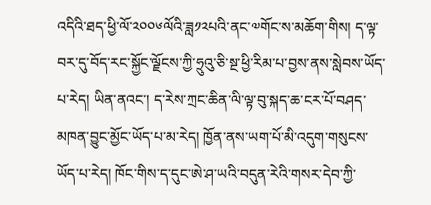འདིའི་ཐད་ཕྱི་ལོ་༢༠༠༦ལོའི་ཟླ༡༢པའི་ནང་༧གོང་ས་མཆོག་གིས། ད་ལྟ་བར་དུ་བོད་རང་སྐྱོང་ལྗོངས་ཀྱི་ཧྲུའུ་ཅི་སྔ་ཕྱི་རིམ་པ་བྱས་ནས་སླེབས་ཡོད་པ་རེད། ཡིན་ནའང་། ད་རེས་ཀྲང་ཆིན་ལི་ལྟ་བུ་སྐད་ཆ་ངར་པོ་བཤད་མཁན་བྱུང་མྱོང་ཡོད་པ་མ་རེད། ཁྱོན་ནས་ཡག་པོ་མི་འདུག་གསུངས་ཡོད་པ་རེད། ཁོང་གིས་ད་དུང་ཨེ་ཤ་ཡའི་བདུན་རེའི་གསར་དེབ་ཀྱི་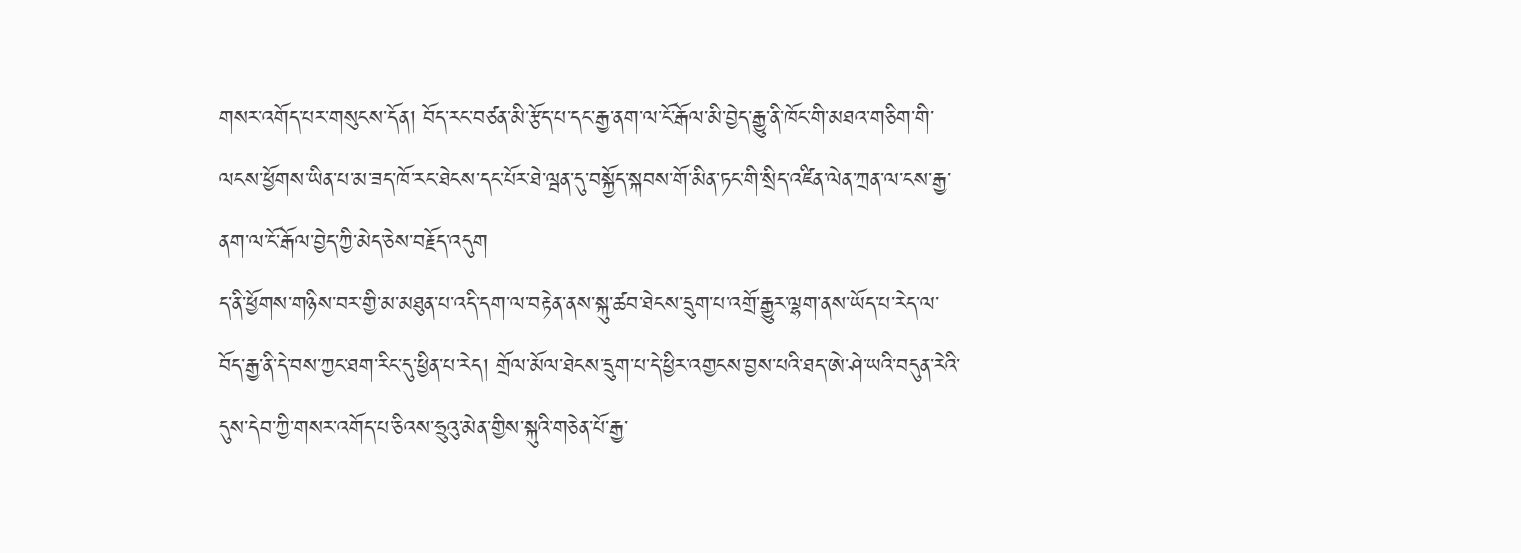གསར་འགོད་པར་གསུངས་དོན། བོད་རང་བཙན་མི་རྩོད་པ་དང་རྒྱ་ནག་ལ་ངོ་རྒོལ་མི་བྱེད་རྒྱུ་ནི་ཁོང་གི་མཐའ་གཅིག་གི་ལངས་ཕྱོགས་ཡིན་པ་མ་ཟད་ཁོ་རང་ཐེངས་དང་པོར་ཐེ་ལྦན་དུ་བསྐྱོད་སྐབས་གོ་མིན་ཏང་གི་སྲིད་འཛིན་ལེན་ཀྲན་ལ་ངས་རྒྱ་ནག་ལ་ངོ་རྒོལ་བྱེད་ཀྱི་མེད་ཅེས་བརྗོད་འདུག
ད་ནི་ཕྱོགས་གཉིས་བར་གྱི་མ་མཐུན་པ་འདི་དག་ལ་བརྟེན་ནས་སྐུ་ཚབ་ཐེངས་དྲུག་པ་འགྲོ་རྒྱུར་ལྷག་ནས་ཡོད་པ་རེད་ལ་བོད་རྒྱ་ནི་དེ་བས་ཀྱང་ཐག་རིང་དུ་ཕྱིན་པ་རེད། གྲོལ་མོལ་ཐེངས་དྲུག་པ་དེ་ཕྱིར་འགྱངས་བྱས་པའི་ཐད་ཨེ་ཤེ་ཡའི་བདུན་རེའི་དུས་དེབ་ཀྱི་གསར་འགོད་པ་ཅིའས་ཧྲུའུ་མེན་གྱིས་སྐུའི་གཅེན་པོ་རྒྱ་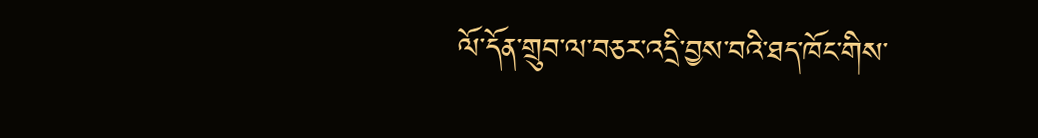ལོ་དོན་གྲུབ་ལ་བཅར་འདྲི་བྱས་བའི་ཐད་ཁོང་གིས་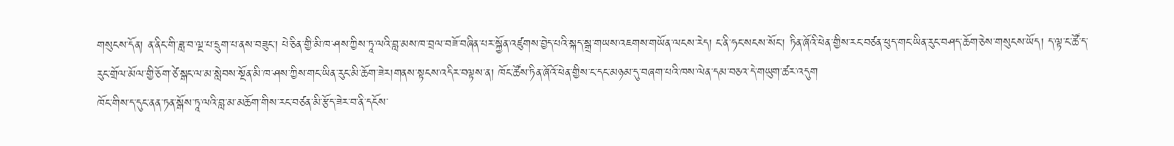གསུངས་དོན། ན་ནིང་གི་ཟླ་བ་ལྔ་པ་དྲུག་པ་ནས་བཟུང་། པེ་ཅིན་གྱི་མི་ཁ་ཤས་ཀྱིས་ཏཱ་ལའི་བླ་མས་ཁ་བྲལ་བཟོ་བཞིན་པར་སྐྱོན་འཛུགས་བྱེད་པའི་སྐད་སྒྲ་གཡས་འཇགས་གཡོན་ལངས་རེད། ང་ནི་ཧང་སངས་སོང་། ཏིན་ཞོའི་ཕེན་གྱིས་རང་བཙན་ཕུད་གང་ཡིན་རུང་བཤད་ཆོག་ཅེས་གསུངས་ཡོད། ད་ལྟ་ང་ཚོ་ད་རུང་གྲོལ་མོལ་གྱི་ཅོག་ཙེ་སྒང་ལ་མ་སླེབས་སྔོན་མི་ཁ་ཤས་ཀྱིས་གང་ཡིན་རུང་མི་ཆོག་ཟེར།གནས་སྟངས་འདིར་བལྟས་ན། ཁོང་ཚོས་ཏིན་ཞོའོ་ཕེན་གྱིས་ང་དང་མཉམ་དུ་བཞག་པའི་ཁས་ལེན་དམ་བཅའ་དེ་གཡུག་ཚར་འདུག
ཁོང་གིས་ད་དུང་ནན་ཏན་སྒོས་ཏཱ་ལའི་བླ་མ་མཆོག་གིས་རང་བཙན་མི་རྩོད་ཟེར་བ་ནི་དངོས་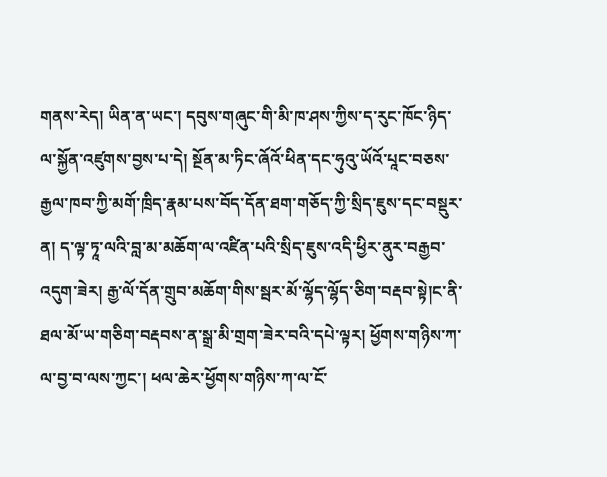གནས་རེད། ཡིན་ན་ཡང་། དབུས་གཞུང་གི་མི་ཁ་ཤས་ཀྱིས་ད་རུང་ཁོང་ཉིད་ལ་སྐྱོན་འཛུགས་བྱས་པ་དེ། སྔོན་མ་ཏིང་ཞོའོ་ཕིན་དང་ཧུའུ་ཡོའོ་པཱང་བཅས་རྒྱལ་ཁབ་ཀྱི་མགོ་ཁྲིད་རྣམ་པས་བོད་དོན་ཐག་གཅོད་ཀྱི་སྲིད་ཇུས་དང་བསྡུར་ན། ད་ལྟ་ཏཱ་ལའི་བླ་མ་མཆོག་ལ་འཛིན་པའི་སྲིད་ཇུས་འདི་ཕྱིར་ནུར་བརྒྱབ་འདུག་ཟེར། རྒྱ་ལོ་དོན་གྲུབ་མཆོག་གིས་སྦར་མོ་ལྷོད་ལྷོད་ཅིག་བརྡབ་སྟེ།ང་ནི་ཐལ་མོ་ཡ་གཅིག་བརྡབས་ན་སྒྲ་མི་གྲག་ཟེར་བའི་དཔེ་ལྟར། ཕྱོགས་གཉིས་ཀ་ལ་བྱ་བ་ལས་ཀྱང་། ཕལ་ཆེར་ཕྱོགས་གཉིས་ཀ་ལ་ངོ་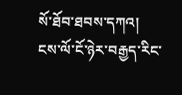སོ་ཐོབ་ཐབས་དཀའ། ངས་ལོ་ངོ་ཉེར་བརྒྱད་རིང་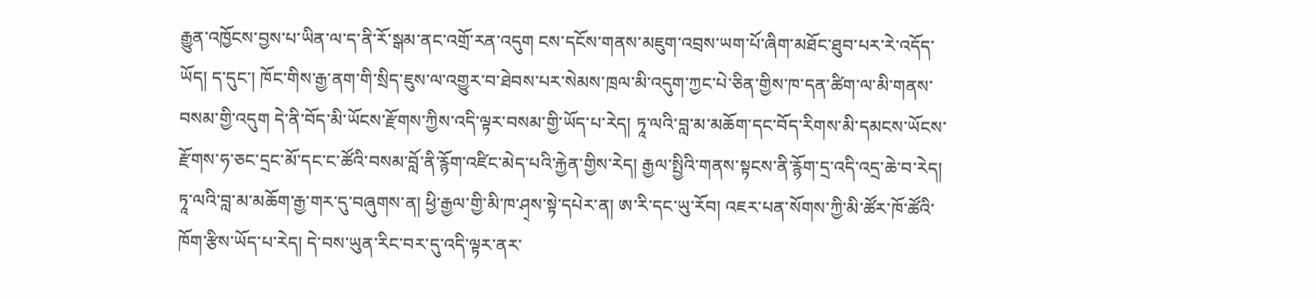རྒྱུན་འཁྱོངས་བྱས་པ་ཡིན་ལ་ད་ནི་རོ་སྒམ་ནང་འགྲོ་རན་འདུག ངས་དངོས་གནས་མཇུག་འབྲས་ཡག་པོ་ཞིག་མཐོང་ཐུབ་པར་རེ་འདོད་ཡོད། ད་དུང་། ཁོང་གིས་རྒྱ་ནག་གི་སྲིད་ཇུས་ལ་འགྱུར་བ་ཐེབས་པར་སེམས་ཁྲལ་མི་འདུག་ཀྱང་པེ་ཅིན་གྱིས་ཁ་དན་ཚིག་ལ་མི་གནས་བསམ་གྱི་འདུག དེ་ནི་བོད་མི་ཡོངས་རྫོགས་ཀྱིས་འདི་ལྟར་བསམ་གྱི་ཡོད་པ་རེད། ཏཱ་ལའི་བླ་མ་མཆོག་དང་བོད་རིགས་མི་དམངས་ཡོངས་རྫོགས་ཧ་ཅང་དྲང་མོ་དང་ང་ཚོའི་བསམ་བློ་ནི་རྙོག་འཛིང་མེད་པའི་རྐྱེན་གྱིས་རེད། རྒྱལ་སྤྱིའི་གནས་སྟངས་ནི་རྙོག་དྲ་འདི་འདྲ་ཆེ་བ་རེད། ཏཱ་ལའི་བླ་མ་མཆོག་རྒྱ་གར་དུ་བཞུགས་ན། ཕྱི་རྒྱལ་གྱི་མི་ཁ་ཤ྄ས་སྟེ་དཔེར་ན། ཨ་རི་དང་ཡུ་རོབ། འཇར་པན་སོགས་ཀྱི་མི་ཚོར་ཁོ་ཚོའི་ཁོག་རྩིས་ཡོད་པ་རེད། དེ་བས་ཡུན་རིང་བར་དུ་འདི་ལྟར་ནར་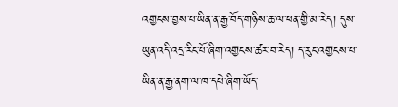འགྱངས་བྱས་པ་ཡིན་ན་རྒྱ་བོད་གཉིས་ཆ་ལ་ཕན་གྱི་མ་རེད། དུས་ཡུན་འདི་འདྲ་རིང་པོ་ཞིག་འགྱངས་ཚར་བ་རེད། ད་རུང་འགྱངས་པ་ཡིན་ན་རྒྱ་ནག་ལ་ཁ་དཔེ་ཞིག་ཡོད་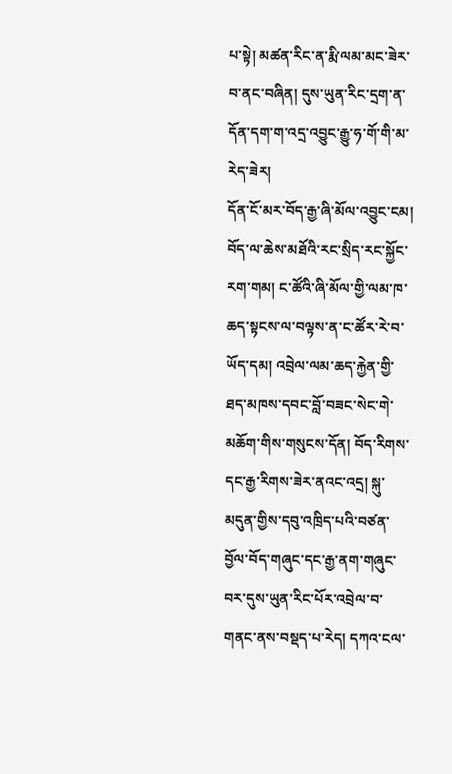པ་སྟེ། མཚན་རིང་ན་རྨི་ལམ་མང་ཟེར་བ་ནང་བཞིན། དུས་ཡུན་རིང་དྲག་ན་དོན་དག་ག་འདྲ་འབྱུང་རྒྱུ་ཧ་གོ་གི་མ་རེད་ཟེར།
དོན་ངོ་མར་བོད་རྒྱ་ཞི་མོལ་འབྱུང་ངམ། བོད་ལ་ཆེས་མཐོའི་རང་སྲིད་རང་སྐྱོང་རག་གམ། ང་ཚོའི་ཞི་མོལ་གྱི་ལམ་ཁ་ཆད་སྟངས་ལ་བལྟས་ན་ང་ཚོར་རེ་བ་ཡོད་དམ། འབྲེལ་ལམ་ཆད་རྐྱེན་གྱི་ཐད་མཁས་དབང་བློ་བཟང་སེང་གེ་མཆོག་གིས་གསུངས་དོན། བོད་རིགས་དང་རྒྱ་རིགས་ཟེར་ནའང་འདྲ། སྐུ་མདུན་གྱིས་དབུ་འཁྲིད་པའི་བཙན་བྱོལ་བོད་གཞུང་དང་རྒྱ་ནག་གཞུང་བར་དུས་ཡུན་རིང་པོར་འབྲེལ་བ་གནང་ནས་བསྡད་པ་རེད། དཀའ་ངལ་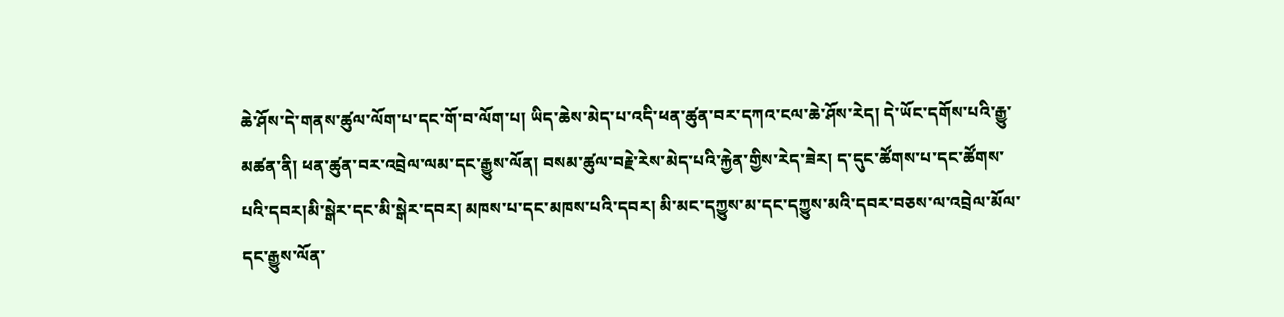ཆེ་ཤོས་དེ་གནས་ཚུལ་ལོག་པ་དང་གོ་བ་ལོག་པ། ཡིད་ཆེས་མེད་པ་འདི་ཕན་ཚུན་བར་དཀའ་ངལ་ཆེ་ཤོས་རེད། དེ་ཡོང་དགོས་པའི་རྒྱུ་མཚན་ནི། ཕན་ཚུན་བར་འབྲེལ་ལམ་དང་རྒྱུས་ལོན། བསམ་ཚུལ་བརྗེ་རེས་མེད་པའི་རྐྱེན་གྱིས་རེད་ཟེར། ད་དུང་ཚོགས་པ་དང་ཚོགས་པའི་དབར།མི་སྒེར་དང་མི་སྒེར་དབར། མཁས་པ་དང་མཁས་པའི་དབར། མི་མང་དཀྱུས་མ་དང་དཀྱུས་མའི་དབར་བཅས་ལ་འབྲེལ་མོལ་དང་རྒྱུས་ལོན་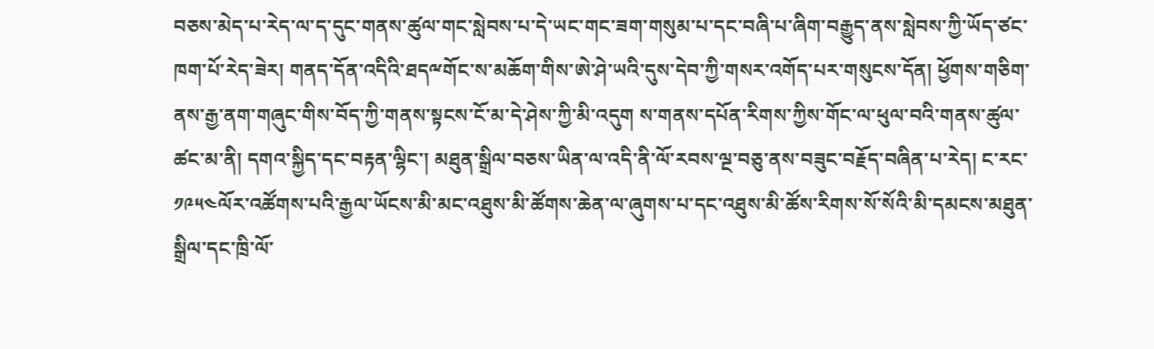བཅས་མེད་པ་རེད་ལ་ད་དུང་གནས་ཚུལ་གང་སླེབས་པ་དེ་ཡང་གང་ཟག་གསུམ་པ་དང་བཞི་པ་ཞིག་བརྒྱུད་ནས་སླེབས་ཀྱི་ཡོད་ཙང་ཁག་པོ་རེད་ཟེར། གནད་དོན་འདིའི་ཐདྋགོང་ས་མཆོག་གིས་ཨེ་ཤེ་ཡའི་དུས་དེབ་ཀྱི་གསར་འགོད་པར་གསུངས་དོན། ཕྱོགས་གཅིག་ནས་རྒྱ་ནག་གཞུང་གིས་བོད་ཀྱི་གནས་སྟངས་ངོ་མ་དེ་ཤེས་ཀྱི་མི་འདུག ས་གནས་དཔོན་རིགས་ཀྱིས་གོང་ལ་ཕུལ་བའི་གནས་ཚུལ་ཚང་མ་ནི། དགའ་སྐྱིད་དང་བརྟན་ལྷིང་། མཐུན་སྒྲིལ་བཅས་ཡིན་ལ་འདི་ནི་ལོ་རབས་ལྔ་བཅུ་ནས་བཟུང་བརྗོད་བཞིན་པ་རེད། ང་རང་༡༩༥༤ལོར་འཚོགས་པའི་རྒྱལ་ཡོངས་མི་མང་འཐུས་མི་ཚོགས་ཆེན་ལ་ཞུགས་པ་དང་འཐུས་མི་ཚོས་རིགས་སོ་སོའི་མི་དམངས་མཐུན་སྒྲིལ་དང་ཁྲི་ལོ་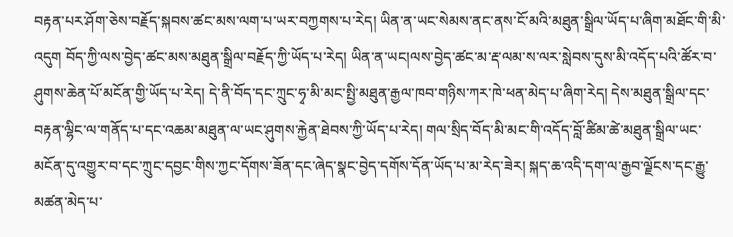བརྟན་པར་ཤོག་ཅེས་བརྗོད་སྐབས་ཚང་མས་ལག་པ་ཡར་བཀྱགས་པ་རེད། ཡིན་ན་ཡང་སེམས་ནང་ནས་ངོ་མའི་མཐུན་སྒྲིལ་ཡོད་པ་ཞིག་མཐོང་གི་མི་འདུག བོད་ཀྱི་ལས་བྱེད་ཚང་མས་མཐུན་སྒྲིལ་བརྗོད་ཀྱི་ཡོད་པ་རེད། ཡིན་ན་ཡང།ལས་བྱེད་ཚང་མ་རྡ་ལམ་ས་ལར་སླེབས་དུས་མི་འདོད་པའི་ཚོར་བ་ཤུགས་ཆེན་པོ་མངོན་གྱི་ཡོད་པ་རེད། དེ་ནི་བོད་དང་ཀྲུང་ཧྭ་མི་མང་སྤྱི་མཐུན་རྒྱལ་ཁབ་གཉིས་ཀར་ཁེ་ཕན་མེད་པ་ཞིག་རེད། དེས་མཐུན་སྒྲིལ་དང་བརྟན་ལྷིང་ལ་གནོད་པ་དང་འཆམ་མཐུན་ལ་ཡང་ཤུགས་རྐྱེན་ཐེབས་ཀྱི་ཡོད་པ་རེད། གལ་སྲིད་བོད་མི་མང་གི་འདོད་བློ་ཚིམ་ཚེ་མཐུན་སྒྲིལ་ཡང་མངོན་དུ་འགྱུར་བ་དང་ཀྲུང་དབྱང་གིས་ཀྱང་དོགས་ཟོན་དང་ཞེད་སྣང་བྱེད་དགོས་དོན་ཡོད་པ་མ་རེད་ཟེར། སྐད་ཆ་འདི་དག་ལ་རྒྱབ་ལྗོངས་དང་རྒྱུ་མཚན་མེད་པ་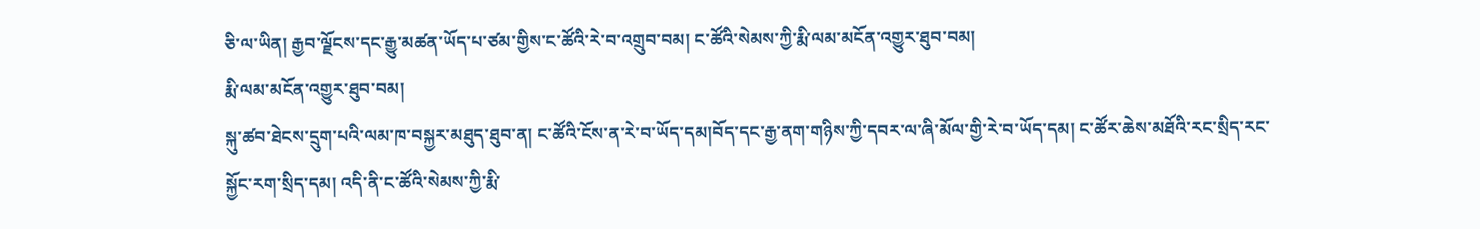ཅི་ལ་ཡིན། རྒྱབ་ལྗོངས་དང་རྒྱུ་མཚན་ཡོད་པ་ཙམ་གྱིས་ང་ཚོའི་རེ་བ་འགྲུབ་བམ། ང་ཚོའི་སེམས་ཀྱི་རྨི་ལམ་མངོན་འགྱུར་ཐུབ་བམ།
རྨི་ལམ་མངོན་འགྱུར་ཐུབ་བམ།
སྐུ་ཚབ་ཐེངས་དྲུག་པའི་ལམ་ཁ་བསྐྱར་མཐུད་ཐུབ་ན། ང་ཚོའི་ངོས་ན་རེ་བ་ཡོད་དམ།བོད་དང་རྒྱ་ནག་གཉིས་ཀྱི་དབར་ལ་ཞི་མོལ་གྱི་རེ་བ་ཡོད་དམ། ང་ཚོར་ཆེས་མཐོའི་རང་སྲིད་རང་སྐྱོང་རག་སྲིད་དམ། འདི་ནི་ང་ཚོའི་སེམས་ཀྱི་རྨི་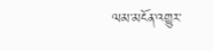ལམ་མངོན་འགྱུར་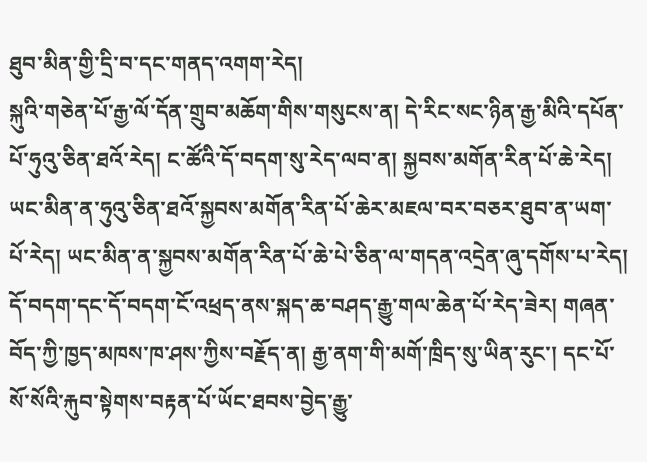ཐུབ་མིན་གྱི་དྲི་བ་དང་གནད་འགག་རེད།
སྐུའི་གཅེན་པོ་རྒྱ་ལོ་དོན་གྲུབ་མཆོག་གིས་གསུངས་ན། དེ་རིང་སང་ཉིན་རྒྱ་མིའི་དཔོན་པོ་ཧུའུ་ཅིན་ཐའོ་རེད། ང་ཚོའི་དོ་བདག་སུ་རེད་ལབ་ན། སྐྱབས་མགོན་རིན་པོ་ཆེ་རེད། ཡང་མིན་ན་ཧུའུ་ཅིན་ཐའོ་སྐྱབས་མགོན་རིན་པོ་ཆེར་མཇལ་བར་བཅར་ཐུབ་ན་ཡག་པོ་རེད། ཡང་མིན་ན་སྐྱབས་མགོན་རིན་པོ་ཆེ་པེ་ཅིན་ལ་གདན་འདྲེན་ཞུ་དགོས་པ་རེད། དོ་བདག་དང་དོ་བདག་ངོ་འཕྲད་ནས་སྐད་ཆ་བཤད་རྒྱུ་གལ་ཆེན་པོ་རེད་ཟེར། གཞན་བོད་ཀྱི་ཁྱད་མཁས་ཁ་ཤས་ཀྱིས་བརྗོད་ན། རྒྱ་ནག་གི་མགོ་ཁྲིད་སུ་ཡིན་རུང་། དང་པོ་སོ་སོའི་རྐུབ་སྟེགས་བརྟན་པོ་ཡོང་ཐབས་བྱེད་རྒྱུ་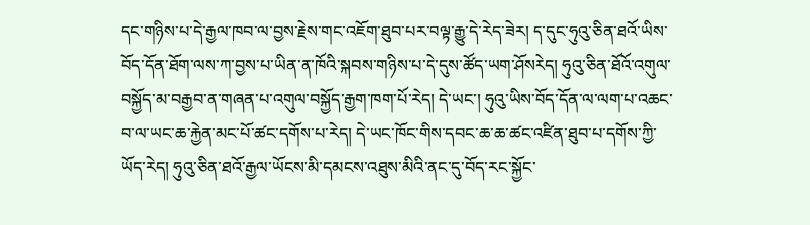དང་གཉིས་པ་དེ་རྒྱལ་ཁབ་ལ་བྱས་རྗེས་གང་འཇོག་ཐུབ་པར་བལྟ་རྒྱུ་དེ་རེད་ཟེར། ད་དུང་ཧུའུ་ཅིན་ཐའོ་ཡིས་བོད་དོན་ཐོག་ལས་ཀ་བྱས་པ་ཡིན་ན་ཁོའི་སྐབས་གཉིས་པ་དེ་དུས་ཚོད་ཡག་ཤོསརེད། ཧུའུ་ཅིན་ཐོའོ་འགུལ་བསྐྱོད་མ་བརྒྱབ་ན་གཞན་པ་འགུལ་བསྐྱོད་རྒྱག་ཁག་པོ་རེད། དེ་ཡང་། ཧུའུ་ཡིས་བོད་དོན་ལ་ལག་པ་འཆང་བ་ལ་ཡང་ཆ་རྐྱེན་མང་པོ་ཚང་དགོས་པ་རེད། དེ་ཡང་ཁོང་གིས་དབང་ཆ་ཆ་ཚང་འཛིན་ཐུབ་པ་དགོས་ཀྱི་ཡོད་རེད། ཧུའུ་ཅིན་ཐའོ་རྒྱལ་ཡོངས་མི་དམངས་འཐུས་མིའི་ནང་དུ་བོད་རང་སྐྱོང་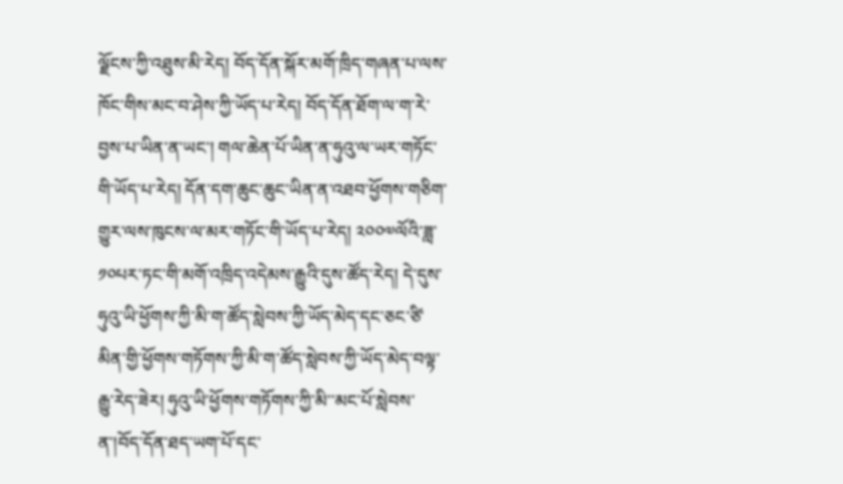ལྗོངས་ཀྱི་འཐུས་མི་རེད། བོད་དོན་སྐོར་མགོ་ཁྲིད་གཞན་པ་ལས་ཁོང་གིས་མང་བ་ཤེས་ཀྱི་ཡོད་པ་རེད། བོད་དོན་ཐོག་ལ་ག་རེ་བྱས་པ་ཡིན་ན་ཡང་། གལ་ཆེན་པོ་ཡིན་ན་ཧུའུ་ལ་ཡར་གཏོང་གི་ཡོད་པ་རེད། དོན་དག་ཆུང་ཆུང་ཡིན་ན་འཐབ་ཕྱོགས་གཅིག་གྱུར་ལས་ཁུངས་ལ་མར་གཏོང་གི་ཡོད་པ་རེད། ༢༠༠༧ལོའི་ཟླ་༡༠པར་ཏང་གི་མགོ་འཁྲིད་འདེམས་རྒྱུའི་དུས་ཚོད་རེད། དེ་དུས་ཧུའུ་ཡི་ཕྱོགས་ཀྱི་མི་ག་ཚོད་སླེབས་ཀྱི་ཡོད་མེད་དང་ཅང་ཙི་མིན་གྱི་ཕྱོགས་གཏོགས་ཀྱི་མི་ག་ཚོད་སླེབས་ཀྱི་ཡོད་མེད་བལྟ་རྒྱུ་རེད་ཟེར། ཧུའུ་ཡི་ཕྱོགས་གཏོགས་ཀྱི་མི་་མང་པོ་སླེབས་ན་།བོད་དོན་ཐད་ཡག་པོ་དང་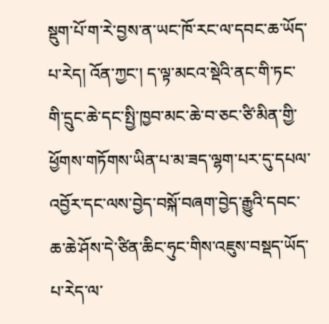སྡུག་པོ་ག་རེ་བྱས་ན་ཡང་ཁོ་རང་ལ་དབང་ཆ་ཡོད་པ་རེད། འོན་ཀྱང་། ད་ལྟ་མངའ་སྡེའི་ནང་གི་ཏང་གི་དྲུང་ཆེ་དང་སྤྱི་ཁྱབ་མང་ཆེ་བ་ཅང་ཙི་མིན་གྱི་ཕྱོགས་གཏོགས་ཡིན་པ་མ་ཟད་ལྷག་པར་དུ་དཔལ་འབྱོར་དང་ལས་བྱེད་བསྐོ་བཞག་བྱེད་རྒྱུའི་དབང་ཆ་ཆེ་ཤོས་དེ་ཙིན་ཆིང་ཧུང་གིས་འཇུས་བསྡད་ཡོད་པ་རེད་ལ་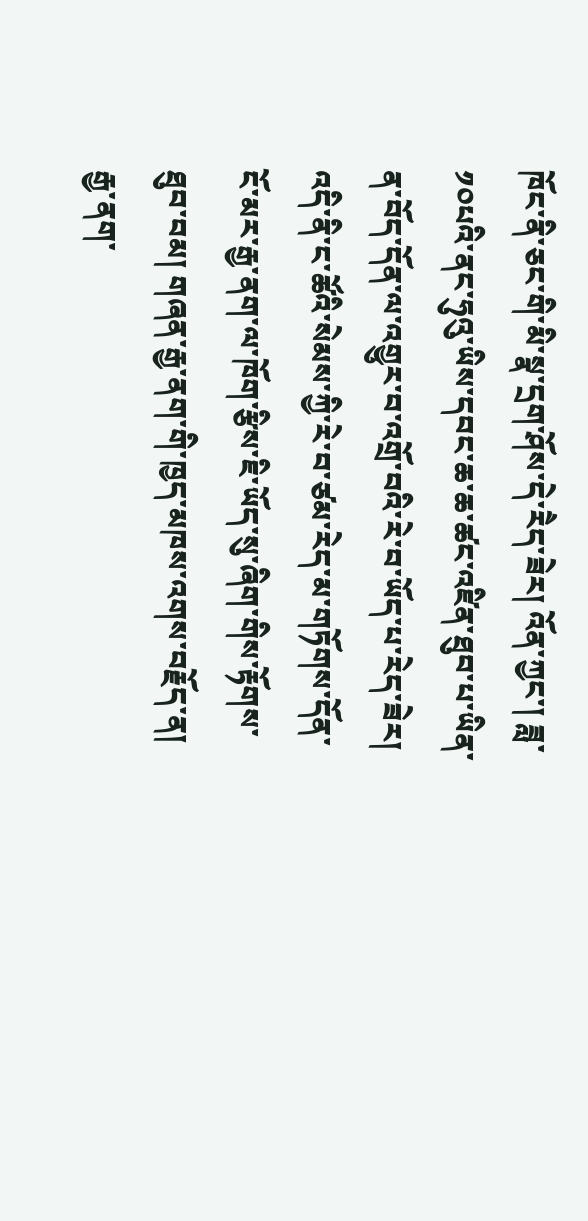ཁོང་ནི་ཅང་གི་མི་སྣ་དྲག་ཤོས་དེ་རཻད་ཟེར། འོན་ཀྱང་། ཟླ་༡༠པའི་ནང་ཧུའུ་ཡིས་དབང་ཆ་ཆ་ཚང་འཛིན་ཐུབ་པ་ཡིན་ན་བོད་དོན་ལ་འགྱུར་བ་འགྲོ་བའི་རེ་བ་ཡོད་པ་རེད་ཟེར། འདི་ནི་ང་ཚོའི་སེམས་ཀྱི་རེ་བ་ཙམ་རེད་མ་གཏོགས་དོན་ངོ་མར་རྒྱ་ནག་ལ་ཁོག་རྩིས་ཇི་ཡོད་སུ་ཞིག་གིས་རྟོགས་ཐུབ་བམ། གཞན་རྒྱ་ནག་གི་ཁྱད་མཁས་འགས་བརྗོད་ན། རྒྱ་ནག་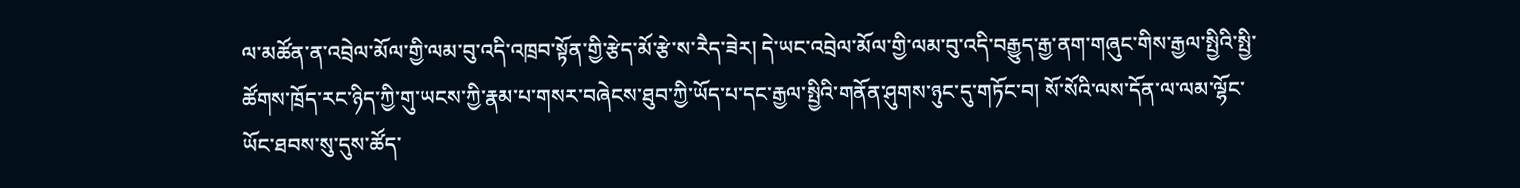ལ་མཚོན་ན་འབྲེལ་མོལ་གྱི་ལམ་བུ་འདི་འཁྲབ་སྟོན་གྱི་རྩེད་མོ་རྩེ་ས་རཻད་ཟེར། དེ་ཡང་འབྲེལ་མོལ་གྱི་ལམ་བུ་འདི་བརྒྱུད་རྒྱ་ནག་གཞུང་གིས་རྒྱལ་སྤྱིའི་སྤྱི་ཚོགས་ཁྲོད་རང་ཉིད་ཀྱི་གུ་ཡངས་ཀྱི་རྣམ་པ་གསར་བཞེངས་ཐུབ་ཀྱི་ཡོད་པ་དང་རྒྱལ་སྤྱིའི་གནོན་ཤུགས་ཉུང་དུ་གཏོང་བ། སོ་སོའི་ལས་དོན་ལ་ལམ་ལྷོང་ཡོང་ཐབས་སུ་དུས་ཚོད་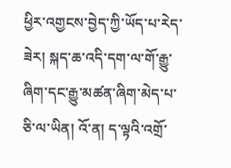ཕྱིར་འགྱངས་བྱེད་ཀྱི་ཡོད་པ་རེད་ཟེར། སྐད་ཆ་འདི་དག་ལ་གོ་རྒྱུ་ཞིག་དང་རྒྱུ་མཚན་ཞིག་མེད་པ་ཅི་ལ་ཡིན། འོ་ན། ད་ལྟའི་འགྲོ་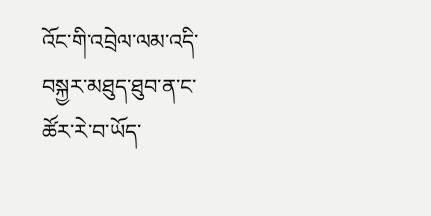འོང་གི་འབྲེལ་ལམ་འདི་བསྐྱར་མཐུད་ཐུབ་ན་ང་ཚོར་རེ་བ་ཡོད་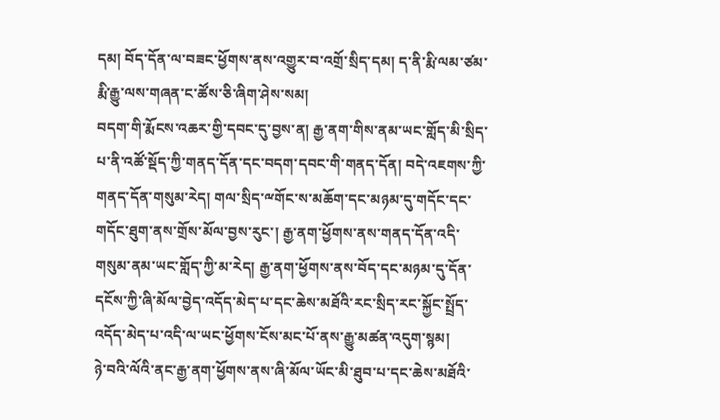དམ། བོད་དོན་ལ་བཟང་ཕྱོགས་ནས་འགྱུར་བ་འགྲོ་སྲིད་དམ། ད་ནི་རྨི་ལམ་ཙམ་རྨི་རྒྱུ་ལས་གཞན་ང་ཚོས་ཅི་ཞིག་ཤེས་སམ།
བདག་གི་རྨོངས་འཆར་གྱི་དབང་དུ་བྱས་ན། རྒྱ་ནག་གིས་ནམ་ཡང་གློད་མི་སྲིད་པ་ནི་འཚོ་སྡོད་ཀྱི་གནད་དོན་དང་བདག་དབང་གི་གནད་དོན། བདེ་འཇགས་ཀྱི་གནད་དོན་གསུམ་རེད། གལ་སྲིད་ྋགོང་ས་མཆོག་དང་མཉམ་དུ་གདོང་དང་གདོང་ཐུག་ནས་གྲོས་མོལ་བྱས་རུང་། རྒྱ་ནག་ཕྱོགས་ནས་གནད་དོན་འདི་གསུམ་ནམ་ཡང་གློད་ཀྱི་མ་རེད། རྒྱ་ནག་ཕྱོགས་ནས་བོད་དང་མཉམ་དུ་དོན་དངོས་ཀྱི་ཞི་མོལ་བྱེད་འདོད་མེད་པ་དང་ཆེས་མཐོའི་རང་སྲིད་རང་སྐྱོང་སྤྲོད་འདོད་མེད་པ་འདི་ལ་ཡང་ཕྱོགས་ངོས་མང་པོ་ནས་རྒྱུ་མཚན་འདུག་སྙམ།
ཉེ་བའི་ལོའི་ནང་རྒྱ་ནག་ཕྱོགས་ནས་ཞི་མོལ་ཡོང་མི་ཐུབ་པ་དང་ཆེས་མཐོའི་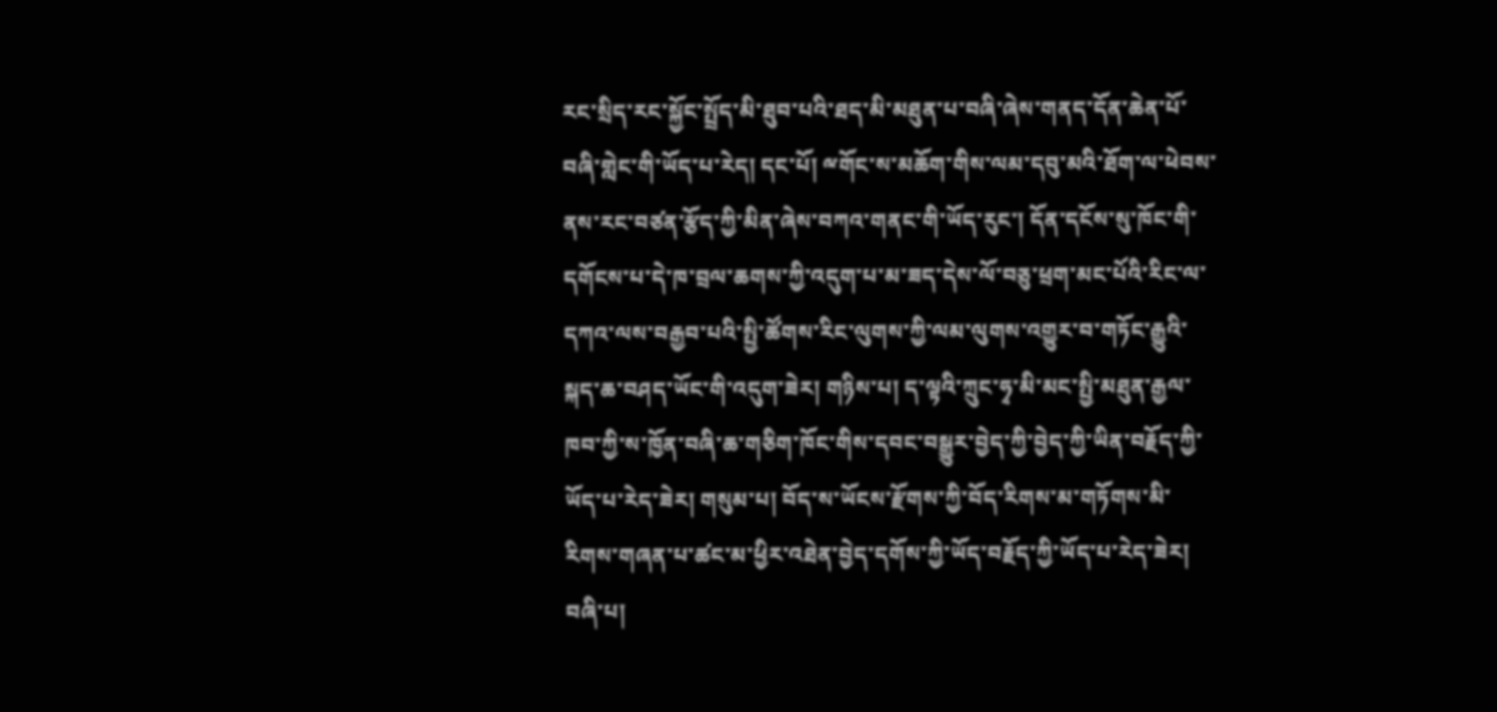རང་སྲིད་རང་སྐྱོང་སྤྲོད་མི་ཐུབ་པའི་ཐད་མི་མཐུན་པ་བཞི་ཞེས་གནད་དོན་ཆེན་པོ་བཞི་གླེང་གི་ཡོད་པ་རེད། དང་པོ། ྋགོང་ས་མཆོག་གིས་ལམ་དབུ་མའི་ཐོག་ལ་ཕེབས་ནས་རང་བཙན་རྩོད་ཀྱི་མིན་ཞེས་བཀའ་གནང་གི་ཡོད་རུང་། དོན་དངོས་སུ་ཁོང་གི་དགོངས་པ་དེ་ཁ་བྲལ་ཆགས་ཀྱི་འདུག་པ་མ་ཟད་དེས་ལོ་བཅུ་ཕྲག་མང་པོའི་རིང་ལ་དཀའ་ལས་བརྒྱབ་པའི་སྤྱི་ཚོགས་རིང་ལུགས་ཀྱི་ལམ་ལུགས་འགྱུར་བ་གཏོང་རྒྱུའི་སྐད་ཆ་བཤད་ཡོང་གི་འདུག་ཟེར། གཉིས་པ། ད་ལྟའི་ཀྲུང་ཧྭ་མི་མང་སྤྱི་མཐུན་རྒྱལ་ཁབ་ཀྱི་ས་ཁྱོན་བཞི་ཆ་གཅིག་ཁོང་གིས་དབང་བསྒྱུར་བྱེད་ཀྱི་བྱེད་ཀྱི་ཡིན་བརྗོད་ཀྱི་ཡོད་པ་རེད་ཟེར། གསུམ་པ། བོད་ས་ཡོངས་རྫོགས་ཀྱི་བོད་རིགས་མ་གཏོགས་མི་རིགས་གཞན་པ་ཚང་མ་ཕྱིར་འཐེན་བྱེད་དགོས་ཀྱི་ཡོད་བརྗོད་ཀྱི་ཡོད་པ་རེད་ཟེར། བཞི་པ།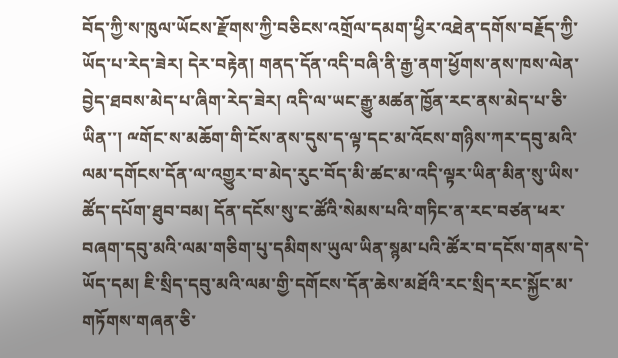བོད་ཀྱི་ས་ཁུལ་ཡོངས་རྫོགས་ཀྱི་བཅིངས་འགྲོལ་དམག་ཕྱིར་འཐེན་དགོས་བརྗོད་ཀྱི་ཡོད་པ་རེད་ཟེར། དེར་བརྟེན། གནད་དོན་འདི་བཞི་ནི་རྒྱ་ནག་ཕྱོགས་ནས་ཁས་ལེན་བྱེད་ཐབས་མེད་པ་ཞིག་རེད་ཟེར། འདི་ལ་ཡང་རྒྱུ་མཚན་ཁྱོན་རང་ནས་མེད་པ་ཅི་ཡིན་་། ྋགོང་ས་མཆོག་གི་ངོས་ནས་དུས་ད་ལྟ་དང་མ་འོངས་གཉིས་ཀར་དབུ་མའི་ལམ་དགོངས་དོན་ལ་འགྱུར་བ་མེད་རུང་བོད་མི་ཚང་མ་འདི་ལྟར་ཡིན་མིན་སུ་ཡིས་ཚོད་དཔོག་ཐུབ་བམ། དོན་དངོས་སུ་ང་ཚོའི་སེམས་པའི་གཏིང་ན་རང་བཙན་ཕར་བཞག་དབུ་མའི་ལམ་གཅིག་པུ་དམིགས་ཡུལ་ཡིན་སྙམ་པའི་ཚོར་བ་དངོས་གནས་དེ་ཡོད་དམ། ཇི་སྲིད་དབུ་མའི་ལམ་གྱི་དགོངས་དོན་ཆེས་མཐོའི་རང་སྲིད་རང་སྐྱོང་མ་གཏོགས་གཞན་ཅི་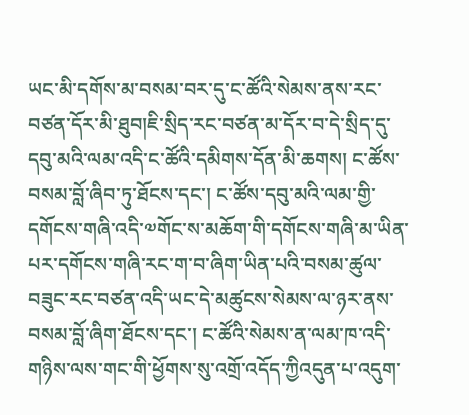ཡང་མི་དགོས་མ་བསམ་བར་དུ་ང་ཚོའི་སེམས་ནས་རང་བཙན་དོར་མི་ཐུབ།ཇི་སྲིད་རང་བཙན་མ་དོར་བ་དེ་སྲིད་དུ་དབུ་མའི་ལམ་འདི་ང་ཚོའི་དམིགས་དོན་མི་ཆགས། ང་ཚོས་བསམ་བློ་ཞིབ་ཏུ་ཐོངས་དང་། ང་ཚོས་དབུ་མའི་ལམ་གྱི་དགོངས་གཞི་འདི་༧གོང་ས་མཆོག་གི་དགོངས་གཞི་མ་ཡིན་པར་དགོངས་གཞི་རང་ག་བ་ཞིག་ཡིན་པའི་བསམ་ཚུལ་བཟུང་རང་བཙན་འདི་ཡང་དེ་མཚུངས་སེམས་ལ་ཉར་ནས་བསམ་བློ་ཞིག་ཐོངས་དང་། ང་ཚོའི་སེམས་ན་ལམ་ཁ་འདི་གཉིས་ལས་གང་གི་ཕྱོགས་སུ་འགྲོ་འདོད་ཀྱིའདུན་པ་འདུག་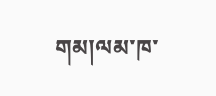གམ།ལམ་ཁ་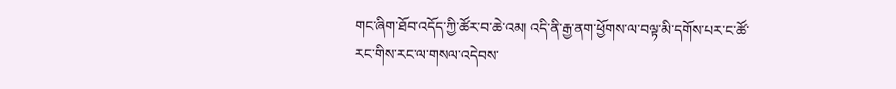གང་ཞིག་ཐོབ་འདོད་ཀྱི་ཚོར་བ་ཆེ་འམ། འདི་ནི་རྒྱ་ནག་ཕྱོགས་ལ་བལྟ་མི་དགོས་པར་ང་ཚོ་རང་གིས་རང་ལ་གསལ་འདེབས་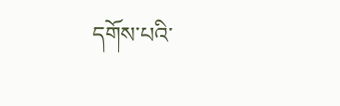དགོས་པའི་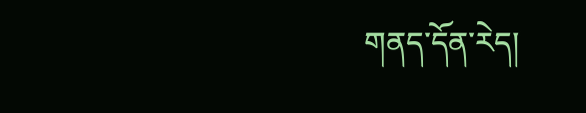གནད་དོན་རེད།